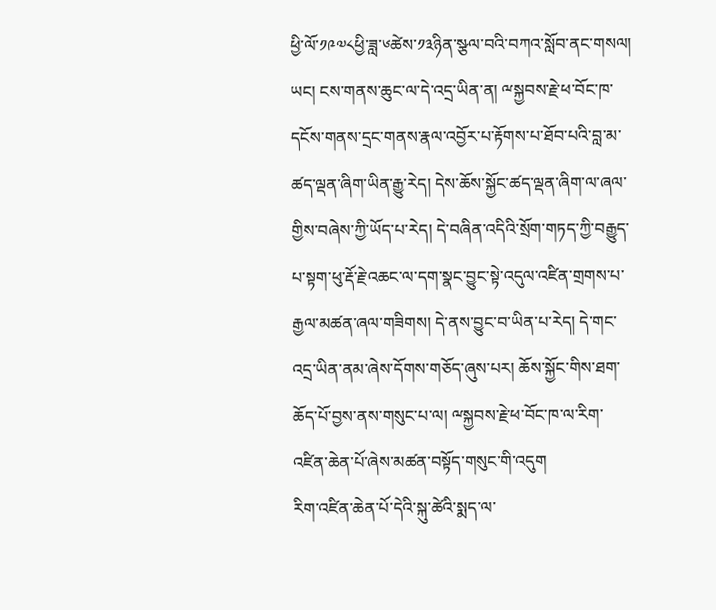ཕྱི་ལོ་༡༩༧༨ཕྱི་ཟླ་༦ཚེས་༡༣ཉིན་སྩལ་བའི་བཀའ་སློབ་ནང་གསལ།
ཡང། ངས་གནས་ཆུང་ལ་དེ་འདྲ་ཡིན་ན། ྋསྐྱབས་རྗེ་ཕ་བོང་ཁ་དངོས་གནས་དྲང་གནས་རྣལ་འབྱོར་པ་རྟོགས་པ་ཐོབ་པའི་བླ་མ་ཚད་ལྡན་ཞིག་ཡིན་རྒྱུ་རེད། དེས་ཆོས་སྐྱོང་ཚད་ལྡན་ཞིག་ལ་ཞལ་གྱིས་བཞེས་ཀྱི་ཡོད་པ་རེད། དེ་བཞིན་འདིའི་སྲོག་གཏད་ཀྱི་བརྒྱུད་པ་སྟག་ཕུ་རྡོ་རྗེ་འཆང་ལ་དག་སྣང་བྱུང་སྟེ་འདུལ་འཛིན་གྲགས་པ་རྒྱལ་མཚན་ཞལ་གཟིགས། དེ་ནས་བྱུང་བ་ཡིན་པ་རེད། དེ་གང་འདྲ་ཡིན་ནམ་ཞེས་དོགས་གཅོད་ཞུས་པར། ཆོས་སྐྱོང་གིས་ཐག་ཆོད་པོ་བྱས་ནས་གསུང་པ་ལ། ྋསྐྱབས་རྗེ་ཕ་བོང་ཁ་ལ་རིག་འཛིན་ཆེན་པོ་ཞེས་མཚན་བསྟོད་གསུང་གི་འདུག
རིག་འཛིན་ཆེན་པོ་དེའི་སྐུ་ཚེའི་སྨད་ལ་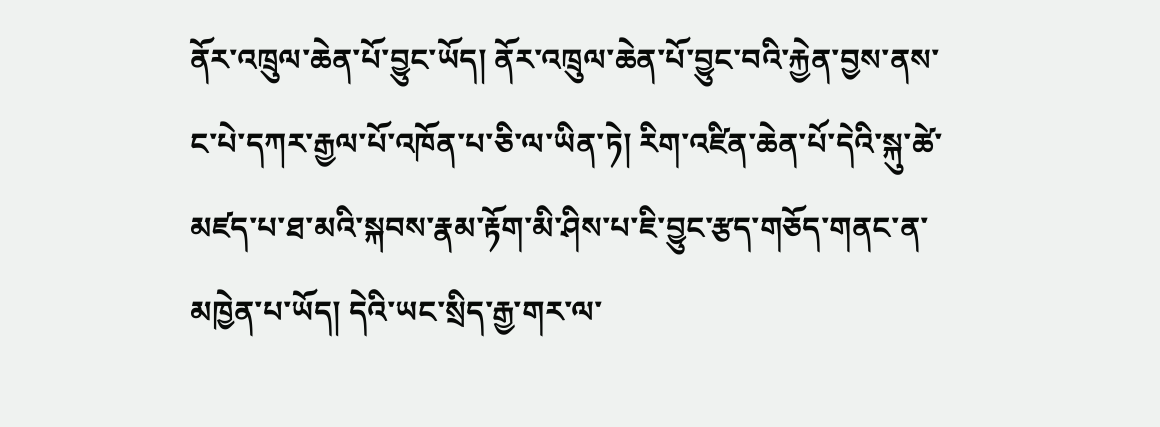ནོར་འཁྲུལ་ཆེན་པོ་བྱུང་ཡོད། ནོར་འཁྲུལ་ཆེན་པོ་བྱུང་བའི་རྐྱེན་བྱས་ནས་ང་པེ་དཀར་རྒྱལ་པོ་འཁོན་པ་ཅི་ལ་ཡིན་ཏེ། རིག་འཛིན་ཆེན་པོ་དེའི་སྐུ་ཚེ་མཛད་པ་ཐ་མའི་སྐབས་རྣམ་རྟོག་མི་ཤིས་པ་ཇི་བྱུང་རྩད་གཅོད་གནང་ན་མཁྱེན་པ་ཡོད། དེའི་ཡང་སྲིད་རྒྱ་གར་ལ་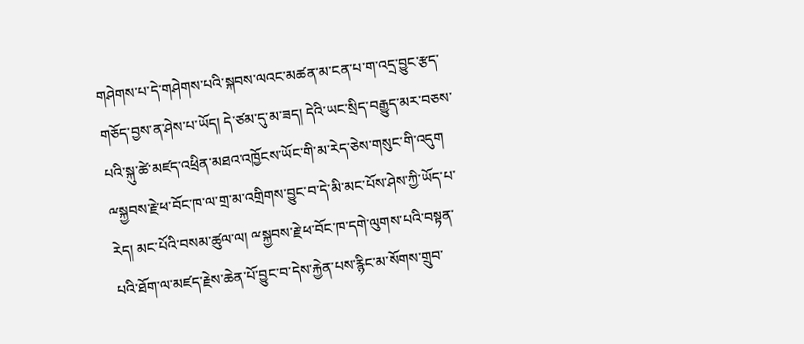གཤེགས་པ་དེ་གཤེགས་པའི་སྐབས་ལའང་མཚན་མ་ངན་པ་ག་འདྲ་བྱུང་རྩད་གཅོད་བྱས་ན་ཤེས་པ་ཡོད། དེ་ཙམ་དུ་མ་ཟད། དེའི་ཡང་སྲིད་བརྒྱུད་མར་བཅས་པའི་སྐུ་ཚེ་མཛད་འཕྲིན་མཐའ་འཁྱོངས་ཡོང་གི་མ་རེད་ཅེས་གསུང་གི་འདུག
ྋསྐྱབས་རྗེ་ཕ་བོང་ཁ་ལ་གྲ་མ་འགྲིགས་བྱུང་བ་དེ་མི་མང་པོས་ཤེས་ཀྱི་ཡོད་པ་རེད། མང་པོའི་བསམ་ཚུལ་ལ། ྋསྐྱབས་རྗེ་ཕ་བོང་ཁ་དགེ་ལུགས་པའི་བསྟན་པའི་ཐོག་ལ་མཛད་རྗེས་ཆེན་པོ་བྱུང་བ་དེས་རྐྱེན་པས་རྙིང་མ་སོགས་གྲུབ་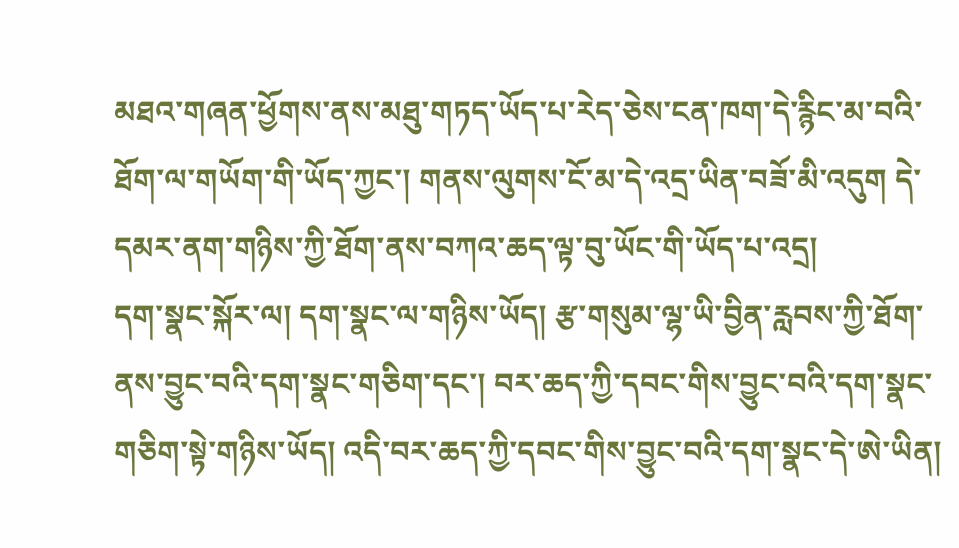མཐའ་གཞན་ཕྱོགས་ནས་མཐུ་གཏད་ཡོད་པ་རེད་ཅེས་ངན་ཁག་དེ་རྙིང་མ་བའི་ཐོག་ལ་གཡོག་གི་ཡོད་ཀྱང་། གནས་ལུགས་ངོ་མ་དེ་འདྲ་ཡིན་བཟོ་མི་འདུག དེ་དམར་ནག་གཉིས་ཀྱི་ཐོག་ནས་བཀའ་ཆད་ལྟ་བུ་ཡོང་གི་ཡོད་པ་འདྲ།
དག་སྣང་སྐོར་ལ། དག་སྣང་ལ་གཉིས་ཡོད། རྩ་གསུམ་ལྷ་ཡི་བྱིན་རླབས་ཀྱི་ཐོག་ནས་བྱུང་བའི་དག་སྣང་གཅིག་དང་། བར་ཆད་ཀྱི་དབང་གིས་བྱུང་བའི་དག་སྣང་གཅིག་སྟེ་གཉིས་ཡོད། འདི་བར་ཆད་ཀྱི་དབང་གིས་བྱུང་བའི་དག་སྣང་དེ་ཨེ་ཡིན།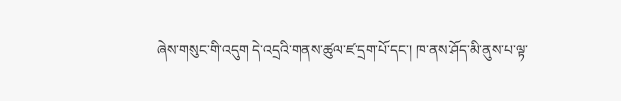ཞེས་གསུང་གི་འདུག དེ་འདྲའི་གནས་ཚུལ་ཛ་དྲག་པོ་དང་། ཁ་ནས་ཤོད་མི་ནུས་པ་ལྟ་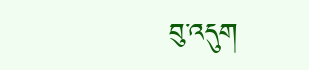བུ་འདུག